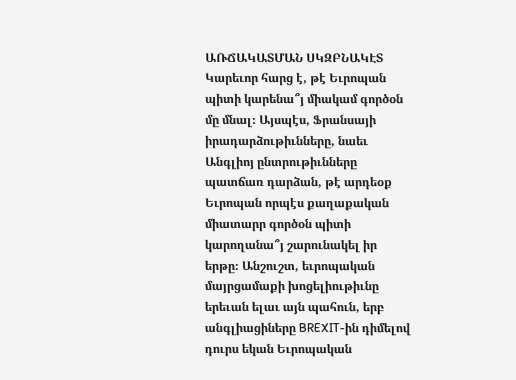ԱՌՃԱԿԱՏՄԱՆ ՍԿԶԲՆԱԿԷՏ
Կարեւոր հարց է, թէ Եւրոպան պիտի կարենա՞յ միակամ գործօն մը մնալ։ Այսպէս, Ֆրանսայի իրադարձութիւնները, նաեւ Անգլիոյ ընտրութիւնները պատճառ դարձան, թէ արդեօք Եւրոպան որպէս քաղաքական միատարր գործօն պիտի կարողանա՞յ շարունակել իր երթը։ Անշուշտ, եւրոպական մայրցամաքի խոցելիութիւնը երեւան ելաւ այն պահուն, երբ անգլիացիները BREXIT-ին դիմելով դուրս եկան Եւրոպական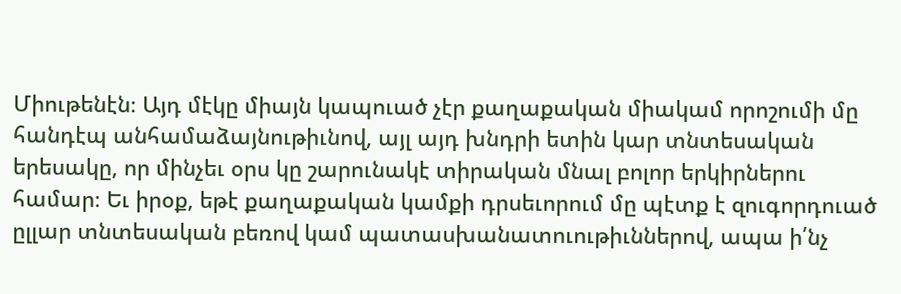Միութենէն։ Այդ մէկը միայն կապուած չէր քաղաքական միակամ որոշումի մը հանդէպ անհամաձայնութիւնով, այլ այդ խնդրի ետին կար տնտեսական երեսակը, որ մինչեւ օրս կը շարունակէ տիրական մնալ բոլոր երկիրներու համար։ Եւ իրօք, եթէ քաղաքական կամքի դրսեւորում մը պէտք է զուգորդուած ըլլար տնտեսական բեռով կամ պատասխանատուութիւններով, ապա ի՛նչ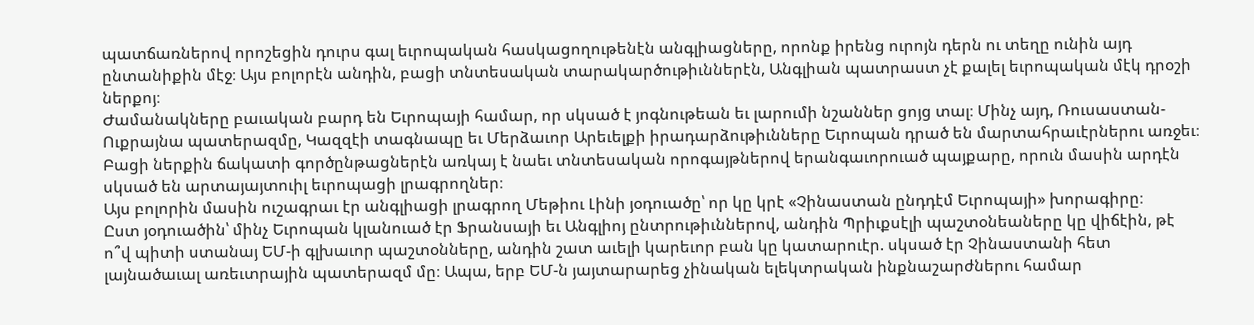պատճառներով որոշեցին դուրս գալ եւրոպական հասկացողութենէն անգլիացները, որոնք իրենց ուրոյն դերն ու տեղը ունին այդ ընտանիքին մէջ։ Այս բոլորէն անդին, բացի տնտեսական տարակարծութիւններէն, Անգլիան պատրաստ չէ քալել եւրոպական մէկ դրօշի ներքոյ։
Ժամանակները բաւական բարդ են Եւրոպայի համար, որ սկսած է յոգնութեան եւ լարումի նշաններ ցոյց տալ։ Մինչ այդ, Ռուսաստան-Ուքրայնա պատերազմը, Կազզէի տագնապը եւ Մերձաւոր Արեւելքի իրադարձութիւնները Եւրոպան դրած են մարտահրաւէրներու առջեւ։ Բացի ներքին ճակատի գործընթացներէն առկայ է նաեւ տնտեսական որոգայթներով երանգաւորուած պայքարը, որուն մասին արդէն սկսած են արտայայտուիլ եւրոպացի լրագրողներ։
Այս բոլորին մասին ուշագրաւ էր անգլիացի լրագրող Մեթիու Լինի յօդուածը՝ որ կը կրէ «Չինաստան ընդդէմ Եւրոպայի» խորագիրը։
Ըստ յօդուածին՝ մինչ Եւրոպան կլանուած էր Ֆրանսայի եւ Անգլիոյ ընտրութիւններով, անդին Պրիւքսէլի պաշտօնեաները կը վիճէին, թէ ո՞վ պիտի ստանայ ԵՄ-ի գլխաւոր պաշտօնները, անդին շատ աւելի կարեւոր բան կը կատարուէր. սկսած էր Չինաստանի հետ լայնածաւալ առեւտրային պատերազմ մը։ Ապա, երբ ԵՄ-ն յայտարարեց չինական ելեկտրական ինքնաշարժներու համար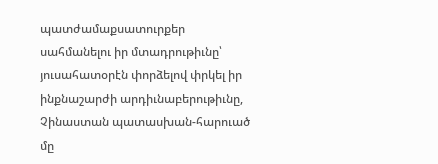պատժամաքսատուրքեր սահմանելու իր մտադրութիւնը՝ յուսահատօրէն փորձելով փրկել իր ինքնաշարժի արդիւնաբերութիւնը, Չինաստան պատասխան-հարուած մը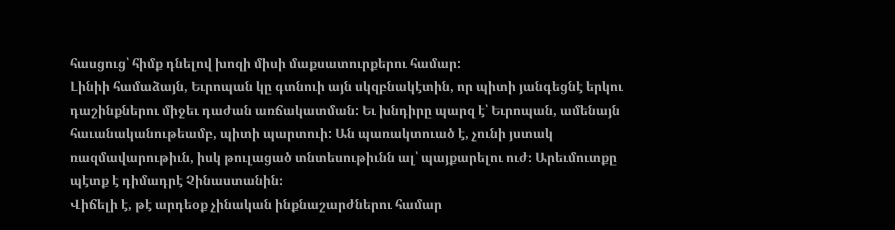հասցուց՝ հիմք դնելով խոզի միսի մաքսատուրքերու համար:
Լինիի համաձայն, Եւրոպան կը գտնուի այն սկզբնակէտին, որ պիտի յանգեցնէ երկու դաշինքներու միջեւ դաժան առճակատման: Եւ խնդիրը պարզ է՝ Եւրոպան, ամենայն հաւանականութեամբ, պիտի պարտուի: Ան պառակտուած է, չունի յստակ ռազմավարութիւն, իսկ թուլացած տնտեսութիւնն ալ՝ պայքարելու ուժ։ Արեւմուտքը պէտք է դիմադրէ Չինաստանին։
Վիճելի է, թէ արդեօք չինական ինքնաշարժներու համար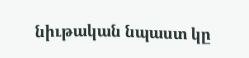նիւթական նպաստ կը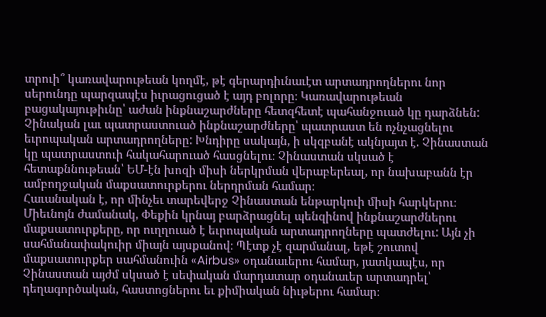տրուի՞ կառավարութեան կողմէ, թէ գերարդիւնաւէտ արտադրողներու նոր սերունդը պարզապէս իւրացուցած է այդ բոլորը։ Կառավարութեան բացակայութիւնը՝ աժան ինքնաշարժները հետզհետէ պահանջուած կը դարձնեն: Չինական լաւ պատրաստուած ինքնաշարժները՝ պատրաստ են ոչնչացնելու եւրոպական արտադրողները: Խնդիրը սակայն, ի սկզբանէ ակնյայտ է. Չինաստան կը պատրաստուի հակահարուած հասցնելու։ Չինաստան սկսած է հետաքննութեան՝ ԵՄ-էն խոզի միսի ներկրման վերաբերեալ, որ նախաբանն էր ամբողջական մաքսատուրքերու ներդրման համար։
Հաւանական է, որ մինչեւ տարեվերջ Չինաստան ենթարկուի միսի հարկերու։ Միեւնոյն ժամանակ, Փեքին կրնայ բարձրացնել պենզինով ինքնաշարժներու մաքսատուրքերը, որ ուղղուած է եւրոպական արտադրողները պատժելու: Այն չի սահմանափակուիր միայն այսքանով։ Պէտք չէ զարմանալ, եթէ շուտով մաքսատուրքեր սահմանուին «Airbus» օդանաւերու համար, յատկապէս, որ Չինաստան այժմ սկսած է սեփական մարդատար օդանաւեր արտադրել՝ դեղագործական, հաստոցներու եւ քիմիական նիւթերու համար։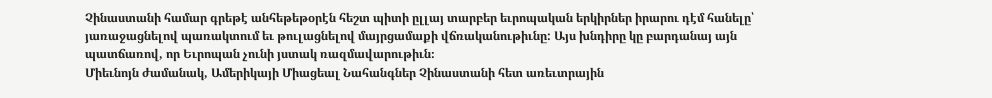Չինաստանի համար գրեթէ անհեթեթօրէն հեշտ պիտի ըլլայ տարբեր եւրոպական երկիրներ իրարու դէմ հանելը՝ յառաջացնելով պառակտում եւ թուլացնելով մայրցամաքի վճռականութիւնը: Այս խնդիրը կը բարդանայ այն պատճառով, որ Եւրոպան չունի յստակ ռազմավարութիւն։
Միեւնոյն ժամանակ, Ամերիկայի Միացեալ Նահանգներ Չինաստանի հետ առեւտրային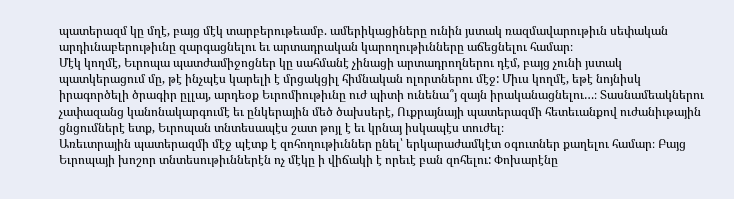պատերազմ կը մղէ, բայց մէկ տարբերութեամբ. ամերիկացիները ունին յստակ ռազմավարութիւն սեփական արդիւնաբերութիւնը զարգացնելու եւ արտադրական կարողութիւնները աճեցնելու համար։
Մէկ կողմէ, Եւրոպա պատժամիջոցներ կը սահմանէ չինացի արտադրողներու դէմ, բայց չունի յստակ պատկերացում մը, թէ ինչպէս կարելի է մրցակցիլ հիմնական ոլորտներու մէջ: Միւս կողմէ, եթէ նոյնիսկ իրագործելի ծրագիր ըլլայ, արդեօք Եւրոմիութիւնը ուժ պիտի ունենա՞յ զայն իրականացնելու…։ Տասնամեակներու չափազանց կանոնակարգումէ եւ ընկերային մեծ ծախսերէ, Ուքրայնայի պատերազմի հետեւանքով ուժանիւթային ցնցումներէ ետք, Եւրոպան տնտեսապէս շատ թոյլ է եւ կրնայ իսկապէս տուժել։
Առեւտրային պատերազմի մէջ պէտք է զոհողութիւններ ընել՝ երկարաժամկէտ օգուտներ քաղելու համար։ Բայց Եւրոպայի խոշոր տնտեսութիւններէն ոչ մէկը ի վիճակի է որեւէ բան զոհելու: Փոխարէնը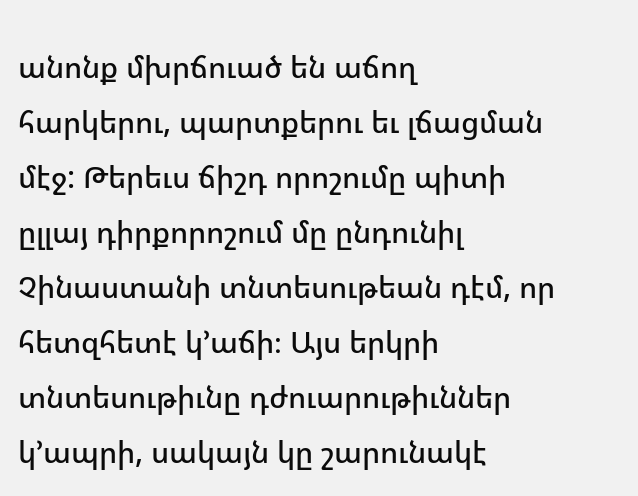անոնք մխրճուած են աճող հարկերու, պարտքերու եւ լճացման մէջ: Թերեւս ճիշդ որոշումը պիտի ըլլայ դիրքորոշում մը ընդունիլ Չինաստանի տնտեսութեան դէմ, որ հետզհետէ կ՚աճի։ Այս երկրի տնտեսութիւնը դժուարութիւններ կ՚ապրի, սակայն կը շարունակէ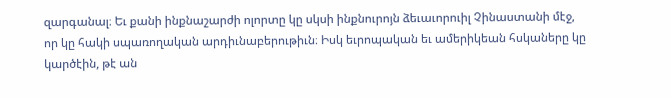զարգանալ։ Եւ քանի ինքնաշարժի ոլորտը կը սկսի ինքնուրոյն ձեւաւորուիլ Չինաստանի մէջ, որ կը հակի սպառողական արդիւնաբերութիւն։ Իսկ եւրոպական եւ ամերիկեան հսկաները կը կարծէին, թէ ան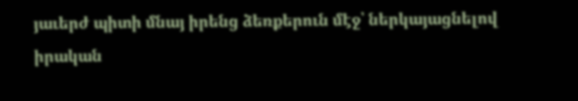յաւերժ պիտի մնայ իրենց ձեռքերուն մէջ՝ ներկայացնելով իրական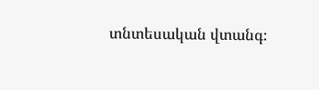տնտեսական վտանգ։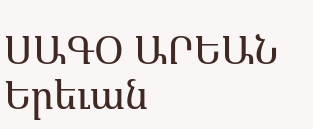ՍԱԳՕ ԱՐԵԱՆ
Երեւան